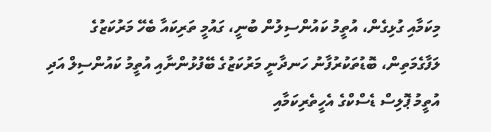މިކަމާއި ގުޅިގެން، އުތީމު ކައުންސިލުން ބުނީ، ގައުމީ ތަރިކައާ ބެހޭ މަރުކަޒުގެ ލަފާގެމަތިން، ބޮޑުތަކުރުފާނު ހަނދާނީ މަރުކަޒުގެ ބޭފުޅުންނާއި އުތީމު ކައުންސިލް އަދި އުތީމު ޕޮލިސް ޑެސްކްގެ އެހީތެރިކަމާއި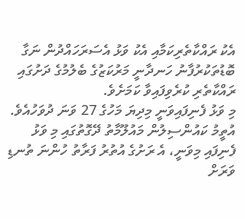އެކު ރައްކާތެރިކަމާއި އެކު ވަޅު އެސަރަހައްދުން ނަގާ ބޮޑުތަކުރުފާނު ހަނދާނީ މަރުކަޒުގެ ބެލުމުގެ ދަށުގައި ރައްކާތެރި ކުރެވިފައިވާ ކަމަށެވެ.
މި ވަޅު ފެނިފައިވަނީ މިދިޔަ މަހުގެ 27 ވަނަ ދުވަހުއެވެ. އުތީމު ކައުންސިލުން މައުލޫމާތު ދޭގޮތުގައި މި ވަޅު ފެނިފައި މިވަނީ، އެ ރަށުގެ އުތުރު ފަރާތު ހުންނަ ތުނޑި ވަރަށް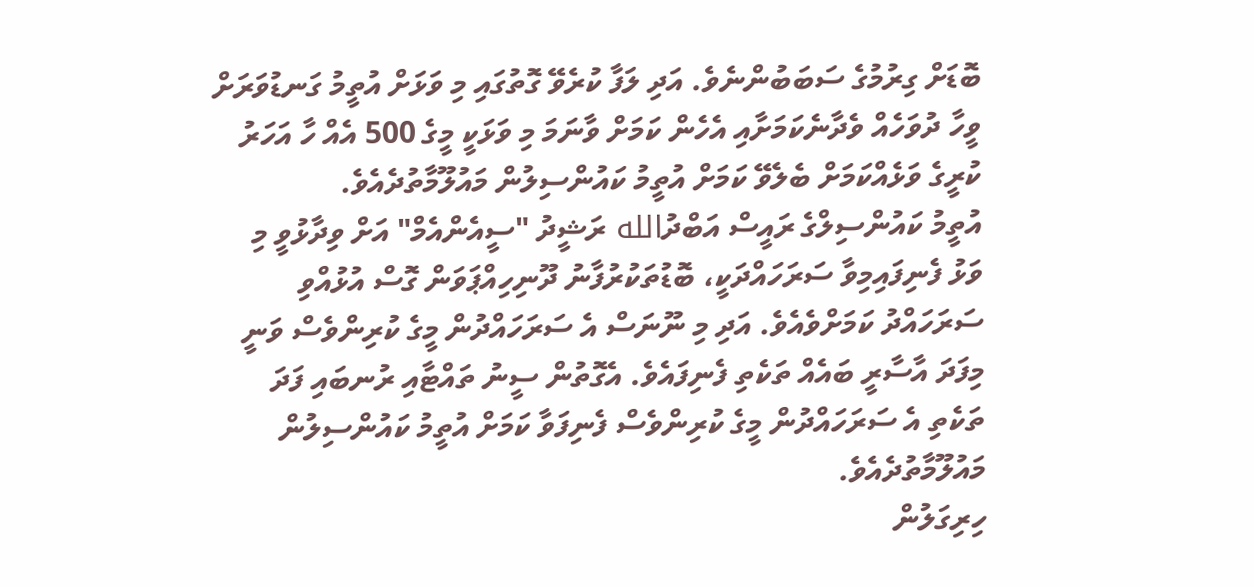ބޮޑަށް ގިރުމުގެ ސަބަބުންނެވެ. އަދި ލަފާ ކުރެވޭ ގޮތުގައި މި ވަޅަށް އުތީމު ގަނޑުވަރަށް ވީހާ ދުވަހެއް ވެދާނެކަމަށާއި އެހެން ކަމަށް ވާނަމަ މި ވަޅަކީ މީގެ 500 އެއް ހާ އަހަރު ކުރީގެ ވަޅެއްކަމަށް ބެލެވޭ ކަމަށް އުތީމު ކައުންސިލުން މައުލޫމާތުދެއެވެ.
އުތީމު ކައުންސިލްގެ ރައީސް އަބްދުالله ރަޝީދު "ސީއެންއެމް" އަށް ވިދާޅުވީ މި ވަޅު ފެނިފައިމިވާ ސަރަހައްދަކީ، ބޮޑުތަކުރުފާނު ދޫނިހިއްޕަވަން ގޮސް އުޅުއްވި ސަރަހައްދު ކަމަށްވެއެވެ. އަދި މި ނޫނަސް އެ ސަރަހައްދުން މީގެ ކުރިންވެސް ވަނީ މިފަދަ އާސާރީ ބައެއް ތަކެތި ފެނިފައެވެ. އެގޮތުން ސީނު ތައްޓާއި ރުނބައި ފަދަ ތަކެތި އެ ސަރަހައްދުން މީގެ ކުރިންވެސް ފެނިފަވާ ކަމަށް އުތީމު ކައުންސިލުން މައުލޫމާތުދެއެވެ.
ހިރިގަލުން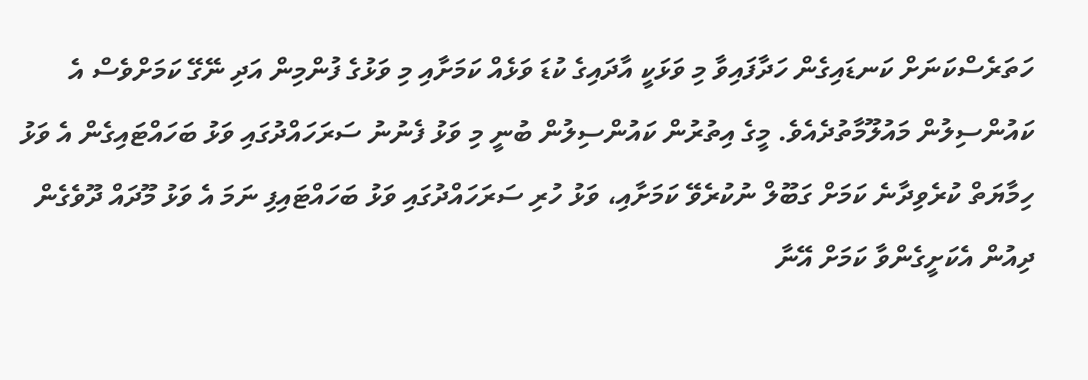ހަތަރެސްކަނަށް ކަނޑައިގެން ހަދާފައިވާ މި ވަޅަކީ އާދައިގެ ކުޑަ ވަޅެއް ކަމަށާއި މި ވަޅުގެ ފުންމިން އަދި ނޭގޭ ކަމަށްވެސް އެ ކައުންސިލުން މައުލޫމާތުދެއެވެ. މީގެ އިތުރުން ކައުންސިލުން ބުނީ މި ވަޅު ފެނުނު ސަރަހައްދުގައި ވަޅު ބަހައްޓައިގެން އެ ވަޅު ހިމާޔަތް ކުރެވިދާނެ ކަމަށް ގަބޫލް ނުކުރެވޭ ކަމަށާއި، ވަޅު ހުރި ސަރަހައްދުގައި ވަޅު ބަހައްޓައިފި ނަމަ އެ ވަޅު މޫދައް ދޫވެގެން ދިއުން އެކަށީގެންވާ ކަމަށް އޭނާ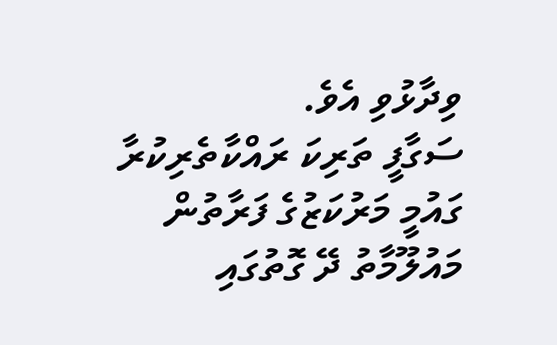ވިދާޅުވި އެވެ.
ސަގާފީ ތަރިކަ ރައްކާތެރިކުރާ ގައުމީ މަރުކަޒުގެ ފަރާތުން މައުލޫމާތު ދޭ ގޮތުގައި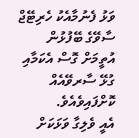ވަޅު ފެނުމާއެކު ހެރިޓޭޖް ސާވޭގެ ބޭފުޅުން އުތީމަށް ގޮސް އެކަމާއި ގުޅޭ ސާރވޭއެއް ކޮށްފައިވެއެވެ.
އެއީ ވެލިގާ ވަޅަކަށް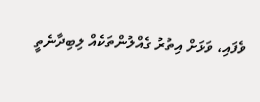ވެފައި، ވަޅަށް އިތުރު ގެއްލުންތަކެއް ލިބިދާނެތީ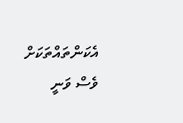އެކަންތައްތަކަށް ވެސް ވަނީ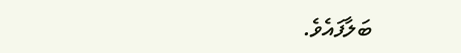ބަލާފައެވެ.